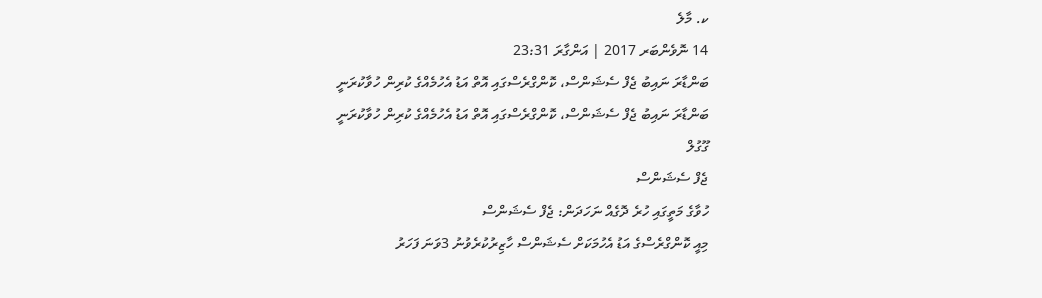ކ. މާލެ
14 ނޮވެންބަރ 2017 | އަންގާރަ 23:31
ބަންޑާރަ ނައިބު ޖެފް ސެޝަންސް، ކޮންގްރެސްގައި އޮތް އަޑު އެހުމެއްގެ ކުރިން ހުވާކުރަނީ
ބަންޑާރަ ނައިބު ޖެފް ސެޝަންސް، ކޮންގްރެސްގައި އޮތް އަޑު އެހުމެއްގެ ކުރިން ހުވާކުރަނީ
ގޫގުލް
ޖެފް ސެޝަންސް
ހުވާގެ މަތީގައި ހުރެ ދޮގެއް ނަހަދަން: ޖެފް ސެޝަންސް
މިއީ ކޮންގްރެސްގެ އަޑު އެހުމަކަށް ސެޝަންސް ހާޒިރުކުރެވުނު 3ވަނަ ފަހަރު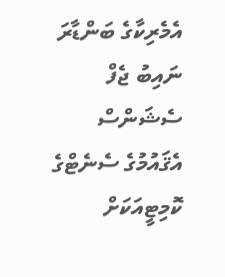އެމެރިކާގެ ބަންޑާރަ ނައިބު ޖެފް ސެޝަންސް އެޤައުމުގެ ސެނެޓްގެ ކޮމިޓީއަކަށް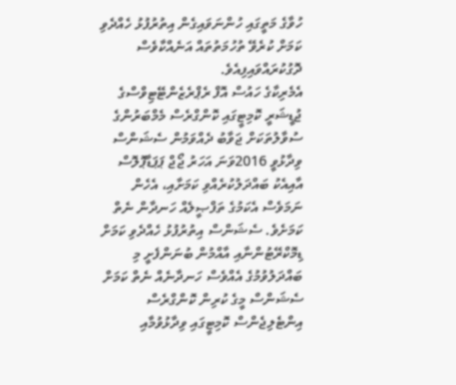ހުވާގެ މަތީގައި ހުންނަވައިގެން އިތުރުފުޅު ހެއްދެވި ކަމަށް ކުރެވޭ ތުހުމަތުތައް އަނެއްކާވެސް ދޮގުކުރައްވައިފިއެވެ.
އެމެރިކާގެ ހައުސް އޮފް ރެޕްރެޒެންޓޭޓިވްސްގެ ޖުޑީޝަރީ ކޮމިޓީގައި ކޮންގްރެސް މެމްބަރުންގެ ސުވާލުތަކަށް ޖަވާބު ދެއްވަމުން ސެޝަންސް ވިދާޅުވީ 2016ވަނަ އަހަރު ޖޯޖް ޕަޕަޑާޕޮލޮސް އާއިއެކު ބައްދަލުކުރެއްވި ކަމަށާއި، އެހެން ނަމަވެސް އެކަމުގެ ތަފްޞީލެއް ހަނދާން ނެތް ކަމަށެވެ. ސެޝަންސް އިތުރުފުޅު ހެއްދެވި ކަމަށް ޑިމޮކްރޭޓުންނާއި އާއްމުން ބުނަންފެށީ މި ބައްދަލުވުމުގެ އެއްވެސް ހަނދާނެއް ނެތް ކަމަށް ސެޝަންސް މީގެ ކުރިން ކޮންގްރެސް އިންޓެލިޖެންސް ކޮމިޓީގައި ވިދާޅުވުމާއި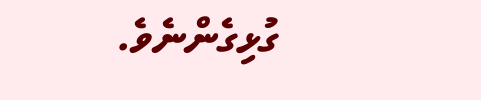ގުޅިގެންނެވެ.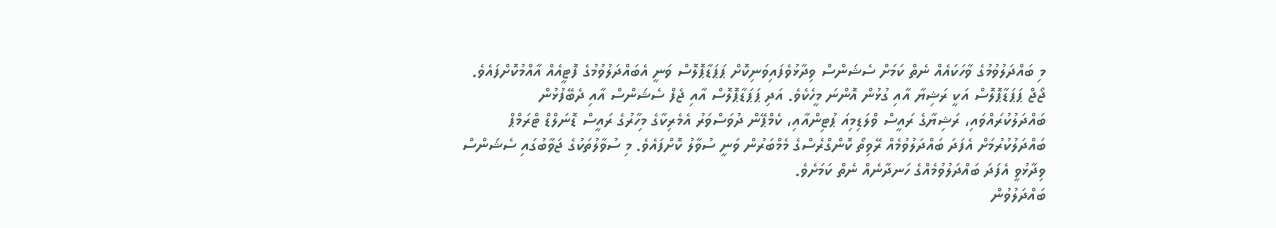މި ބައްދަލުވުމުގެ ވާހަކައެއް ނެތް ކަމަށް ސެޝަންސް ވިދާޅުވެފައިވަނިކޮށް ޕަޕަޑާޕޮލޮސް ވަނީ އެބައްދަލުވުމުގެ ފޮޓީއެއް އާއްމުކޮށްފައެވެ.
ޖޯޖް ޕަޕަޑާޕޮލޮސް އަކީ ރަޝިޔާ އާއި ގުޅުން އޮންނަ މީހެކެވެ. އަދި ޕަޕަޑާޕޮލޮސް އާއި ޖެފް ސެޝަންސް އާއި ދެބޭފުޅުން ބައްދަލުކުރައްވައި، ރަޝިޔާގެ ރައީސް ވްލަޑިމިއަ ޕުޓިންއާއި، ކެމްޕޭން ދުވަސްވަރު އެމެރިކާގެ މިހާރުގެ ރައީސް ޑޮނަލްޑް ޓްރަމްޕް ބައްދަލުކުރުމަށް އެފަދަ ބައްދަލުވުމެއް ރޭވިތޯ ކޮންގްރެސްގެ މެމްބަރުން ވަނީ ސުވާލު ކޮށްފައެވެ. މި ސުވާލުތަކުގެ ޖަވާބުގައި ސެޝަންސް ވިދާޅުވީ އެފަދަ ބައްދަލުވުމެއްގެ ހަނދާނެއް ނެތް ކަމަށެވެ.
ބައްދަލުވުން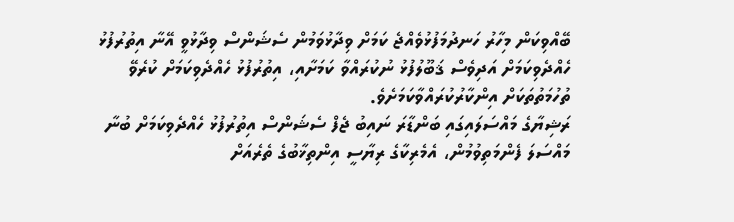ބޭއްވިކަން މިހާރު ހަނދުމަފުޅުވެއްޖެ ކަމަށް ވިދާޅުވަމުން ސެޝަންސް ވިދާޅުވީ އޭނާ އިތުރުފުޅު ހެއްދެވިކަމަށް އަދިވެސް ޤަބޫލުފުޅު ނުކުރައްވާ ކަމަށާއި، އިތުރުފުޅު ހެއްދެވިކަމަށް ކުރެވޭ ތުހުމަތުތަކަށް އިންކާރުކުރައްވާކަމަށެވެ.
ރަޝިޔާގެ މައްސަލައިގައި ބަންޑާރަ ނައިބު ޖެފް ސެޝަންސް އިތުރުފުޅު ހެއްދެވިކަމަށް ބުނާ މައްސަލަ ފެންމަތިވުމުން، އެމެރިކާގެ ރިޔާސީ އިންތިޚާބުގެ ތެރެއަށް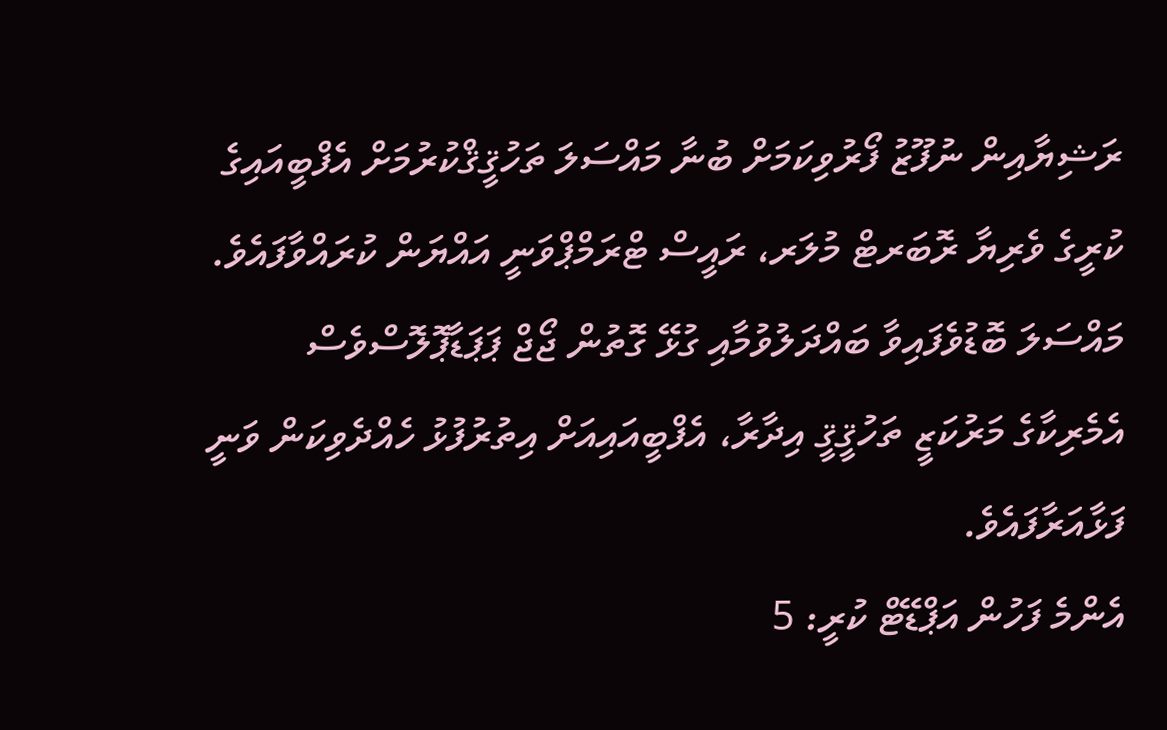ރަޝިޔާއިން ނުފޫޒު ފޯރުވިކަމަށް ބުނާ މައްސަލަ ތަހުޤީޤްކުރުމަށް އެފްބީއައިގެ ކުރީގެ ވެރިޔާ ރޮބަރޓް މުލަރ، ރައީސް ޓްރަމްޕްވަނީ އައްޔަން ކުރައްވާފައެވެ.
މައްސަލަ ބޮޑުވެފައިވާ ބައްދަލުވުމާއި ގުޅޭ ގޮތުން ޖޯޖް ޕަޕަޑާޕޮލޮސްވެސް އެމެރިކާގެ މަރުކަޒީ ތަހުޤީޤީ އިދާރާ، އެފްބީއައިއަށް އިތުރުފުޅު ހެއްދެވިކަން ވަނީ ފަޅާއަރާފައެވެ.
އެންމެ ފަހުން އަޕްޑޭޓް ކުރީ: 5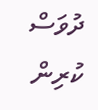ދުވަސް ކުރިން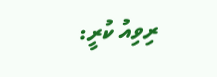ރިވިއު ކުރީ: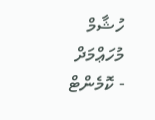ހުޝާމް މުހަޢްމަދް
- ކޮމެންޓް